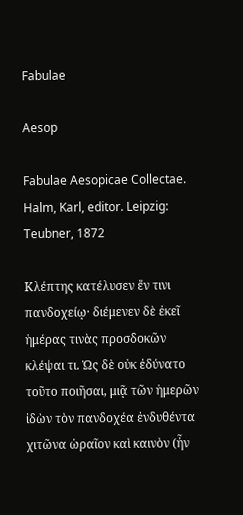Fabulae

Aesop

Fabulae Aesopicae Collectae. Halm, Karl, editor. Leipzig: Teubner, 1872

Κλέπτης κατέλυσεν ἔν τινι πανδοχείῳ· διέμενεν δὲ ἐκεῖ ἡμέρας τινὰς προσδοκῶν κλέψαι τι. Ὡς δὲ οὐκ ἐδύνατο τοῦτο ποιῆσαι, μιᾷ τῶν ἡμερῶν ἰδὼν τὸν πανδοχέα ἐνδυθέντα χιτῶνα ὡραῖον καὶ καινὸν (ἦν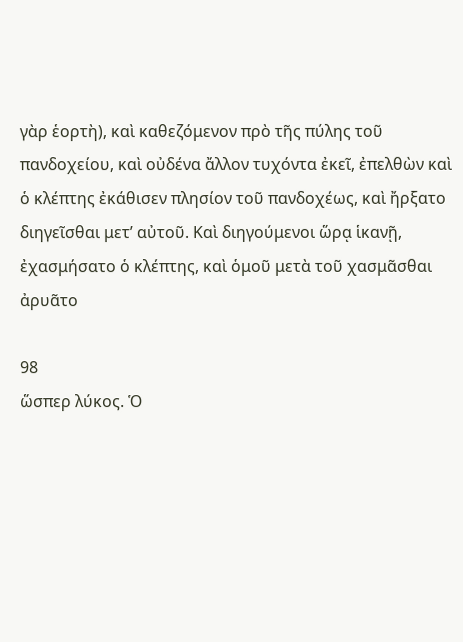γὰρ ἑορτὴ), καὶ καθεζόμενον πρὸ τῆς πύλης τοῦ πανδοχείου, καὶ οὐδένα ἄλλον τυχόντα ἐκεῖ, ἐπελθὼν καὶ ὁ κλέπτης ἐκάθισεν πλησίον τοῦ πανδοχέως, καὶ ἤρξατο διηγεῖσθαι μετʼ αὐτοῦ. Καὶ διηγούμενοι ὥρᾳ ἱκανῇ, ἐχασμήσατο ὁ κλέπτης, καὶ ὁμοῦ μετὰ τοῦ χασμᾶσθαι ἀρυᾶτο

98
ὥσπερ λύκος. Ὁ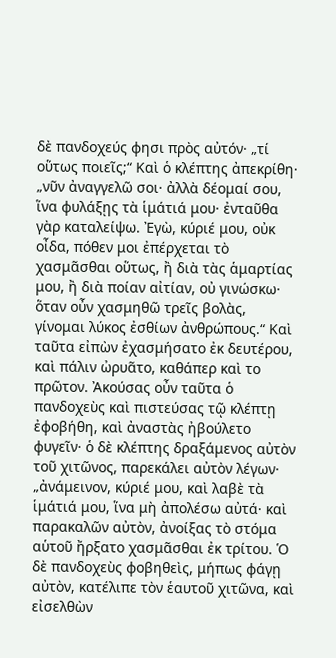δὲ πανδοχεύς φησι πρὸς αὐτόν· „τί οὕτως ποιεῖς;“ Καὶ ὁ κλέπτης ἀπεκρίθη· „νῦν ἀναγγελῶ σοι· ἀλλὰ δέομαί σου, ἵνα φυλάξῃς τὰ ἱμάτιά μου· ἐνταῦθα γὰρ καταλείψω. Ἐγὼ, κύριέ μου, οὐκ οἶδα, πόθεν μοι ἐπέρχεται τὸ χασμᾶσθαι οὕτως, ἢ διὰ τὰς ἁμαρτίας μου, ἢ διὰ ποίαν αἰτίαν, οὐ γινώσκω· ὅταν οὖν χασμηθῶ τρεῖς βολὰς, γίνομαι λύκος ἐσθίων ἀνθρώπους.“ Καὶ ταῦτα εἰπὼν ἐχασμήσατο ἐκ δευτέρου, καὶ πάλιν ὠρυᾶτο, καθάπερ καὶ το πρῶτον. Ἀκούσας οὖν ταῦτα ὁ πανδοχεὺς καὶ πιστεύσας τῷ κλέπτῃ ἐφοβήθη, καὶ ἀναστὰς ἠβούλετο φυγεῖν· ὁ δὲ κλέπτης δραξάμενος αὐτὸν τοῦ χιτῶνος, παρεκάλει αὐτὸν λέγων· „ἀνάμεινον, κύριέ μου, καὶ λαβὲ τὰ ἱμάτιά μου, ἵνα μὴ ἀπολέσω αὐτά· καὶ παρακαλῶν αὐτὸν, ἀνοίξας τὸ στόμα αὑτοῦ ἤρξατο χασμᾶσθαι ἐκ τρίτου. Ὁ δὲ πανδοχεὺς φοβηθεὶς, μήπως φάγῃ αὐτὸν, κατέλιπε τὸν ἑαυτοῦ χιτῶνα, καὶ εἰσελθὼν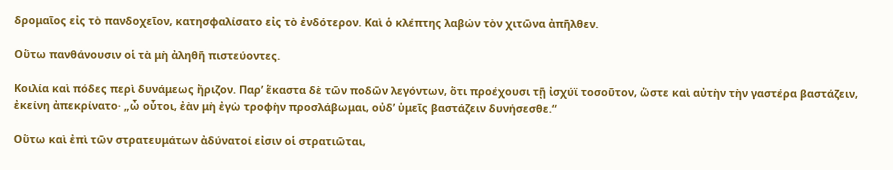δρομαῖος εἰς τὸ πανδοχεῖον, κατησφαλίσατο εἰς τὸ ἐνδότερον. Καὶ ὁ κλέπτης λαβών τὸν χιτῶνα ἀπῆλθεν.

Οὕτω πανθάνουσιν οἱ τὰ μὴ ἀληθῆ πιστεύοντες.

Κοιλία καὶ πόδες περὶ δυνάμεως ἤριζον. Παρʼ ἕκαστα δὲ τῶν ποδῶν λεγόντων, ὅτι προέχουσι τῇ ἰσχύϊ τοσοῦτον, ὥστε καὶ αὐτὴν τὴν γαστέρα βαστάζειν, ἐκείνη ἀπεκρίνατο· „ὦ οὗτοι, ἐὰν μὴ ἐγὼ τροφὴν προσλάβωμαι, οὐδʼ ὑμεῖς βαστάζειν δυνήσεσθε.“

Οὕτω καὶ ἐπὶ τῶν στρατευμάτων ἀδύνατοί εἰσιν οἱ στρατιῶται,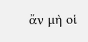ἄν μὴ οἱ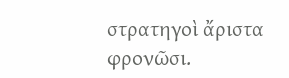στρατηγοὶ ἄριστα φρονῶσι.